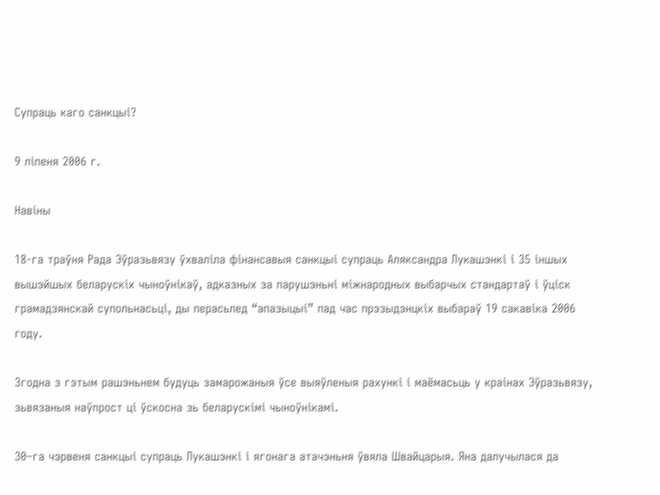Супраць каго санкцыі?

9 ліпеня 2006 г.

Навіны

18-га траўня Рада Эўразьвязу ўхваліла фінансавыя санкцыі супраць Аляксандра Лукашэнкі і 35 іншых вышэйшых беларускіх чыноўнікаў, адказных за парушэньні міжнародных выбарчых стандартаў і ўціск грамадзянскай супольнасьці, ды перасьлед “апазыцыі” пад час прэзыдэнцкіх выбараў 19 сакавіка 2006 году.

Згодна з гэтым рашэньнем будуць замарожаныя ўсе выяўленыя рахункі і маёмасьць у краінах Эўразьвязу, зьвязаныя наўпрост ці ўскосна зь беларускімі чыноўнікамі.

30–га чэрвеня санкцыі супраць Лукашэнкі і ягонага атачэньня ўвяла Швайцарыя. Яна далучылася да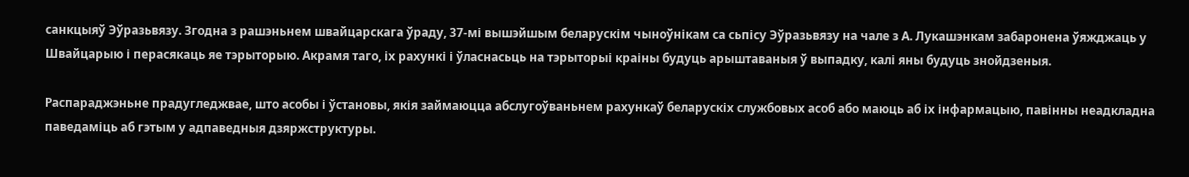санкцыяў Эўразьвязу. Згодна з рашэньнем швайцарскага ўраду, 37-мі вышэйшым беларускім чыноўнікам са сьпісу Эўразьвязу на чале з А. Лукашэнкам забаронена ўяжджаць у Швайцарыю і перасякаць яе тэрыторыю. Акрамя таго, іх рахункі і ўласнасьць на тэрыторыі краіны будуць арыштаваныя ў выпадку, калі яны будуць знойдзеныя.

Распараджэньне прадугледжвае, што асобы і ўстановы, якія займаюцца абслугоўваньнем рахункаў беларускіх службовых асоб або маюць аб іх інфармацыю, павінны неадкладна паведаміць аб гэтым у адпаведныя дзяржструктуры.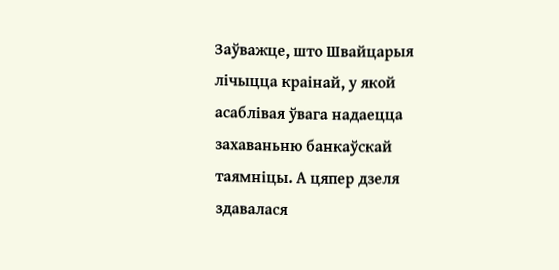Заўважце, што Швайцарыя лічыцца краінай, у якой асаблівая ўвага надаецца захаваньню банкаўскай таямніцы. А цяпер дзеля здавалася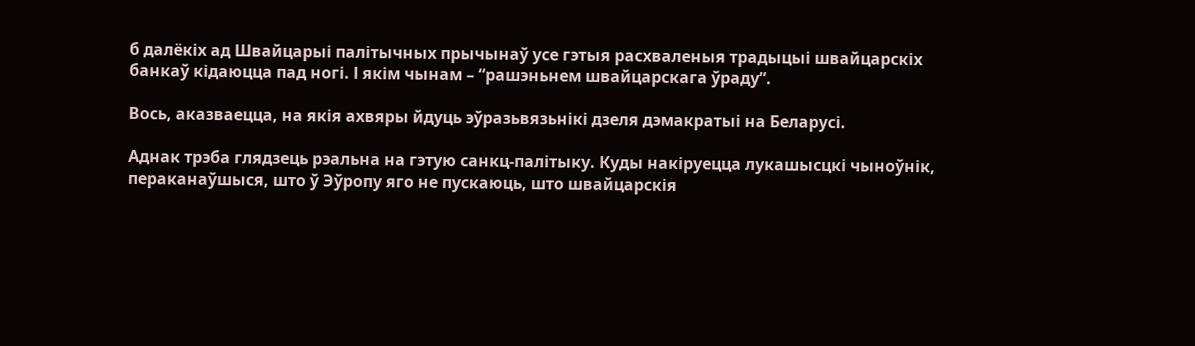б далёкіх ад Швайцарыі палітычных прычынаў усе гэтыя расхваленыя традыцыі швайцарскіх банкаў кідаюцца пад ногі. І якім чынам – “рашэньнем швайцарскага ўраду”.

Вось, аказваецца, на якія ахвяры йдуць эўразьвязьнікі дзеля дэмакратыі на Беларусі.

Аднак трэба глядзець рэальна на гэтую санкц-палітыку. Куды накіруецца лукашысцкі чыноўнік, пераканаўшыся, што ў Эўропу яго не пускаюць, што швайцарскія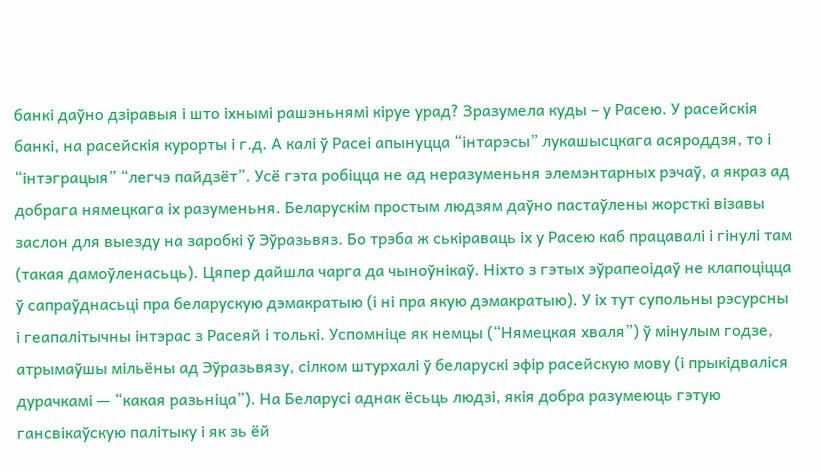банкі даўно дзіравыя і што іхнымі рашэньнямі кіруе урад? Зразумела куды – у Расею. У расейскія банкі, на расейскія курорты і г.д. А калі ў Расеі апынуцца “інтарэсы” лукашысцкага асяроддзя, то і “інтэграцыя” “легчэ пайдзёт”. Усё гэта робіцца не ад неразуменьня элемэнтарных рэчаў, а якраз ад добрага нямецкага іх разуменьня. Беларускім простым людзям даўно пастаўлены жорсткі візавы заслон для выезду на заробкі ў Эўразьвяз. Бо трэба ж ськіраваць іх у Расею каб працавалі і гінулі там (такая дамоўленасьць). Цяпер дайшла чарга да чыноўнікаў. Ніхто з гэтых эўрапеоідаў не клапоціцца ў сапраўднасьці пра беларускую дэмакратыю (і ні пра якую дэмакратыю). У іх тут супольны рэсурсны і геапалітычны інтэрас з Расеяй і толькі. Успомніце як немцы (“Нямецкая хваля”) ў мінулым годзе, атрымаўшы мільёны ад Эўразьвязу, сілком штурхалі ў беларускі эфір расейскую мову (і прыкідваліся дурачкамі — “какая разьніца”). На Беларусі аднак ёсьць людзі, якія добра разумеюць гэтую гансвікаўскую палітыку і як зь ёй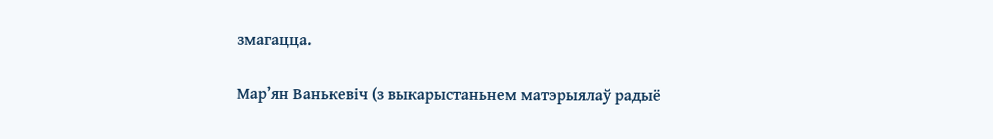змагацца.

Мар’ян Ванькевіч (з выкарыстаньнем матэрыялаў радыё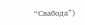“Свабода”)